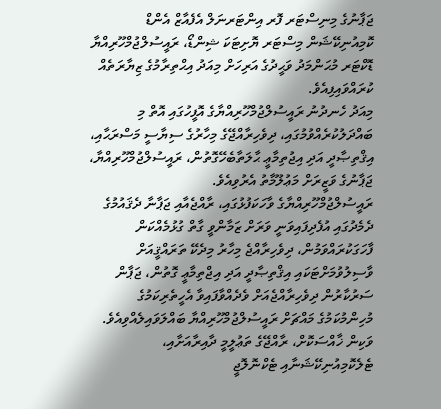ޖަޕާނުގެ މިނިސްޓަރ ފޮރ އިންޓަރނަލް އެފެއާޒް އެންޑް ކޮމިއުނިކޭޝަން މިސްޓަރ ޔޮށިޓަކަ ޝިންޑޯ، ރައީސުލްޖުމްހޫރިއްޔާ ޑޮކްޓަރ މުޙަންމަދު ވަޙީދުގެ އަރިހަށް މިއަދު އިޙްތިރާމުގެ ޒިޔާރަތެއް ކުރައްވައިފިއެވެ.
މިއަދު ހެނދުނު ރައީސުލްޖުމްހޫރިއްޔާގެ އޮފީހުގައި އޮތް މި ބައްދަލުކުރެއްވުމުގައި، ދިވެހިރާއްޖޭގެ މިހާރުގެ ސިޔާސީ މަސްރަޙާއި، އިޤްތިޞާދީ އަދި އިޖުތިމާޢީ ޙާލަތާބެހޭގޮތުން، ރައީސުލްޖުމްހޫރިއްޔާ، ޖަޕާނުގެ ވަޒީރަށް މަޢުލޫމާތު އެރުވިއެވެ.
ރައީސުލްޖުމްހޫރިއްޔާގެ ވާހަކަފުޅުގައި، ރާއްޖެއާއި ޖަޕާނާ ދެޤައުމުގެ ދެމެދުގައި އުފެދިފައިވަނީ ވަރަށް ޒަމާންވީ ގާތް ގުޅުމެއްކަން ފާހަގަކުރައްވަމުން، ދިވެހިރާއްޖެ މިހާރު މިދެކޭ ތަރައްޤީއަށް ވާސިލުވުމަށްޓަކައި އިޤްތިޞާދީ އަދި އިޖްތިމާޢީ ގޮތުން، ޖަޕާން ސަރުކާރުން ދިވެހިރާއްޖެއަށް ވެދެއްވާފައިވާ އެހީތެރިކަމުގެ މުހިންމުކަމުގެ މައްޗަށް ރައީސުލްޖުމްހޫރިއްޔާ ބައްލަވައިލެއްވިއެވެ. ވަކިން ޚާއްސަކޮށް، ރާއްޖޭގެ ތަޢުލީމީ ދާއިރާއަށާއި، ޓެލެކޮމިއުނިކޭޝަނާއި ޓެކްނޮލޮޖީ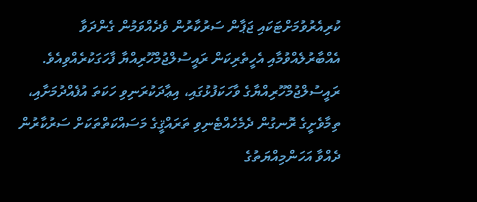ކުރިއެރުވުމަށްޓަކައި ޖަޕާން ސަރުކާރުން ވެދެއްވަމުން ގެންދަވާ އެއްބާރުލެއްވުމާއި އެހީތެރިކަން ރައީސުލްޖުމްހޫރިއްޔާ ފާހަގަކުރެއްވިއެވެ.
ރައީސުލްޖުމްހޫރިއްޔާގެ ވާހަކަފުޅުގައި، އިޢާދަކުރަނިވި ހަކަތަ އުފެއްދުމަށާއި، ތިމާވެށީގެ ރޮނގުން ދެމެހެއްޓެނިވި ތަރައްޤީގެ މަސައްކަތްތަކަށް ސަރުކާރުން ދެއްވާ އަހަންމިއްޔަތުގެ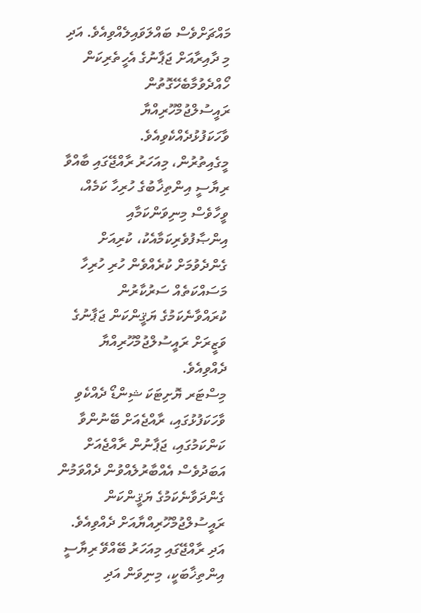މައްޗަށްވެސް ބައްލަވައިލެއްވިއެވެ. އަދި މި ދާއިރާއަށް ޖަޕާނުގެ އެހީތެރިކަން ހޯއްދެވުމާބެހޭގޮތުން ރައީސުލްޖުމްހޫރިއްޔާ ވާހަކަފުޅުދެއްކެވިއެވެ.
މީގެއިތުރުން، މިއަހަރު ރާއްޖޭގައި ބާއްވާ ރިޔާސީ އިންތިޚާބުގެ ހުރިހާ ކަމެއް، ވީހާވެސް މިނިވަންކަމާއި އިންޞާފުވެރިކަމާއެކު، ކުރިއަށް ގެންދެވުމަށް ކުރެއްވެން ހުރި ހުރިހާ މަސައްކަތެއް ސަރުކާރުން ކުރައްވާނެކަމުގެ ޔަޤީންކަން ޖަޕާނުގެ ވަޒީރަށް ރައީސުލްޖުމްހޫރިއްޔާ ދެއްވިއެވެ.
މިސްޓަރ ޔޮށިޓަކަ ޝިންޑޯ ދެއްކެވި ވާހަކަފުޅުގައި، ރާއްޖެއަށް ބޭނުންވާ ކަންކަމުގައި، ޖަޕާނުން ރާއްޖެއަށް އަބަދުވެސް އެއްބާރުލެއްވުން ދެއްވަމުން ގެންދަވާނެކަމުގެ ޔަޤީންކަން ރައީސުލްޖުމްހޫރިއްޔާއަށް ދެއްވިއެވެ. އަދި ރާއްޖޭގައި މިއަހަރު ބޭއްވޭ ރިޔާސީ އިންތިޚާބަކީ، މިނިވަން އަދި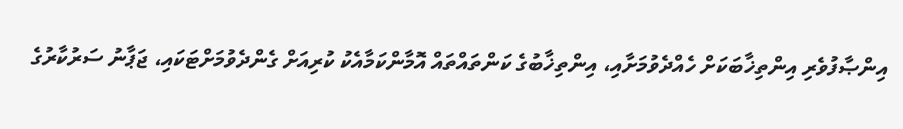އިންޞާފުވެރި އިންތިޚާބަކަށް ހެއްދެވުމަށާއި، އިންތިޚާބުގެ ކަންތައްތައް އޮމާންކަމާއެކު ކުރިއަށް ގެންދެވުމަށްޓަކައި، ޖަޕާނު ސަރުކާރުގެ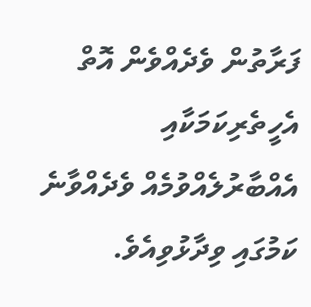ފަރާތުން ވެދެއްވެން އޮތް އެހީތެރިކަމަކާއި އެއްބާރުލެއްވުމެއް ވެދެއްވާނެ ކަމުގައި ވިދާޅުވިއެވެ.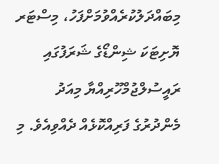މިބައްދަލުކުރެއްވުމަށްފަހު، މިސްޓަރ ޔޮށިޓަކަ ޝިންޑޯގެ ޝަރަފުގައި ރައީސުލްޖުމްހޫރިއްޔާ މިއަދު މެންދުރުގެ ފަރިއްކޮޅެއް ދެއްވިއެވެ. މި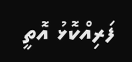ފަރިއްކޮޅު އޮތީ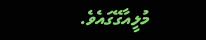މުލީއާގޭގައެވެ.